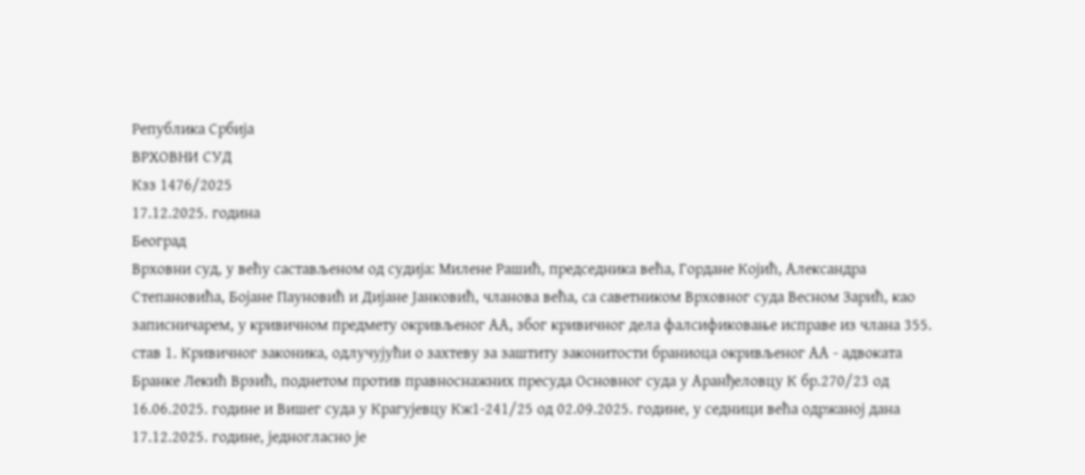Република Србија
ВРХОВНИ СУД
Кзз 1476/2025
17.12.2025. година
Београд
Врховни суд, у већу састављеном од судија: Милене Рашић, председника већа, Гордане Којић, Александра Степановића, Бојане Пауновић и Дијане Јанковић, чланова већа, са саветником Врховног суда Весном Зарић, као записничарем, у кривичном предмету окривљеног АА, због кривичног дела фалсификовање исправе из члана 355. став 1. Кривичног законика, одлучујући о захтеву за заштиту законитости браниоца окривљеног АА - адвоката Бранке Лекић Врзић, поднетом против правноснажних пресуда Основног суда у Аранђеловцу К бр.270/23 од 16.06.2025. године и Вишег суда у Крагујевцу Кж1-241/25 од 02.09.2025. године, у седници већа одржаној дана 17.12.2025. године, једногласно је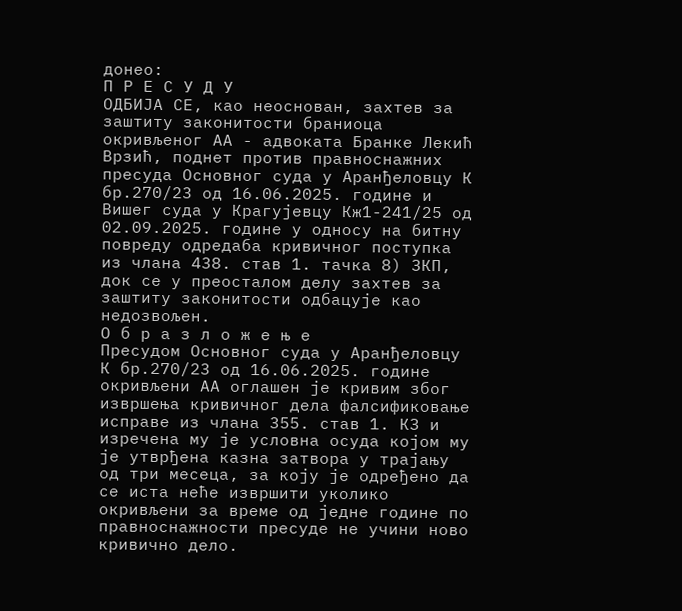донео:
П Р Е С У Д У
ОДБИЈА СЕ, као неоснован, захтев за заштиту законитости браниоца окривљеног АА - адвоката Бранке Лекић Врзић, поднет против правноснажних пресуда Основног суда у Аранђеловцу К бр.270/23 од 16.06.2025. године и Вишег суда у Крагујевцу Кж1-241/25 од 02.09.2025. године у односу на битну повреду одредаба кривичног поступка из члана 438. став 1. тачка 8) ЗКП, док се у преосталом делу захтев за заштиту законитости одбацује као недозвољен.
О б р а з л о ж е њ е
Пресудом Основног суда у Аранђеловцу К бр.270/23 од 16.06.2025. године окривљени АА оглашен је кривим због извршења кривичног дела фалсификовање исправе из члана 355. став 1. КЗ и изречена му је условна осуда којом му је утврђена казна затвора у трајању од три месеца, за коју је одређено да се иста неће извршити уколико окривљени за време од једне године по правноснажности пресуде не учини ново кривично дело.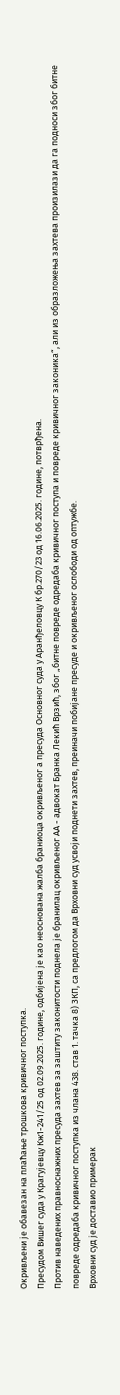Окривљени је обавезан на плаћање трошкова кривичног поступка.
Пресудом Вишег суда у Крагујевцу Кж1-241/25 од 02.09.2025. године, одбијена је као неоснована жалба браниоца окривљеног а пресуда Основног суда у Аранђеловцу К бр.270/23 од 16.06.2025. године, потврђена.
Против наведених правноснажних пресуда захтев за заштиту законитости поднела је бранилац окривљеног АА - адвокат Бранка Лекић Врзић, због „битне повреде одредаба кривичног поступа и повреде кривичног законика“, али из образложења захтева произилази да га подноси због битне повреде одредаба кривичног поступка из члана 438. став 1. тачка 8) ЗКП, са предлогом да Врховни суд усвоји поднети захтев, преиначи побијане пресуде и окривљеног ослободи од оптужбе.
Врховни суд је доставио примерак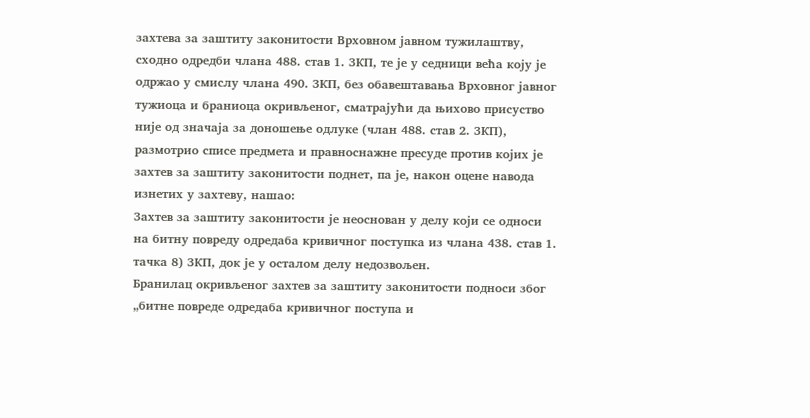захтева за заштиту законитости Врховном јавном тужилаштву, сходно одредби члана 488. став 1. ЗКП, те је у седници већа коју је одржао у смислу члана 490. ЗКП, без обавештавања Врховног јавног тужиоца и браниоца окривљеног, сматрајући да њихово присуство није од значаја за доношење одлуке (члан 488. став 2. ЗКП), размотрио списе предмета и правноснажне пресуде против којих је захтев за заштиту законитости поднет, па је, након оцене навода изнетих у захтеву, нашао:
Захтев за заштиту законитости је неоснован у делу који се односи на битну повреду одредаба кривичног поступка из члана 438. став 1. тачка 8) ЗКП, док је у осталом делу недозвољен.
Бранилац окривљеног захтев за заштиту законитости подноси због „битне повреде одредаба кривичног поступа и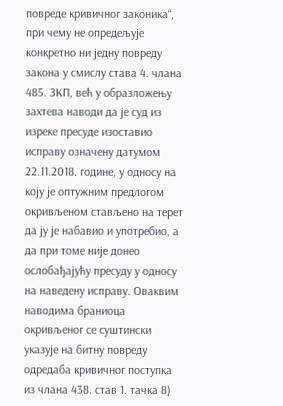повреде кривичног законика“, при чему не опредељује конкретно ни једну повреду закона у смислу става 4. члана 485. ЗКП, већ у образложењу захтева наводи да је суд из изреке пресуде изоставио исправу означену датумом 22.11.2018. године, у односу на коју је оптужним предлогом окривљеном стављено на терет да ју је набавио и употребио, а да при томе није донео ослобађајућу пресуду у односу на наведену исправу. Оваквим наводима браниоца окривљеног се суштински указује на битну повреду одредаба кривичног поступка из члана 438. став 1. тачка 8)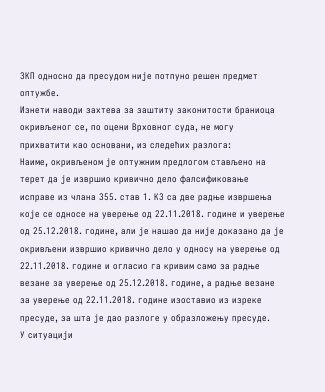ЗКП односно да пресудом није потпуно решен предмет оптужбе.
Изнети наводи захтева за заштиту законитости браниоца окривљеног се, по оцени Врховног суда, не могу прихватити као основани, из следећих разлога:
Наиме, окривљеном је оптужним предлогом стављено на терет да је извршио кривично дело фалсификовање исправе из члана 355. став 1. КЗ са две радње извршења које се односе на уверење од 22.11.2018. године и уверење од 25.12.2018. године, али је нашао да није доказано да је окривљени извршио кривично дело у односу на уверење од 22.11.2018. године и огласио га кривим само за радње везане за уверење од 25.12.2018. године, а радње везане за уверење од 22.11.2018. године изоставио из изреке пресуде, за шта је дао разлоге у образложењу пресуде.
У ситуацији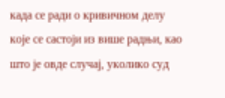када се ради о кривичном делу које се састоји из више радњи, као што је овде случај, уколико суд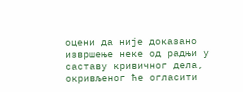оцени да није доказано извршење неке од радњи у саставу кривичног дела, окривљеног ће огласити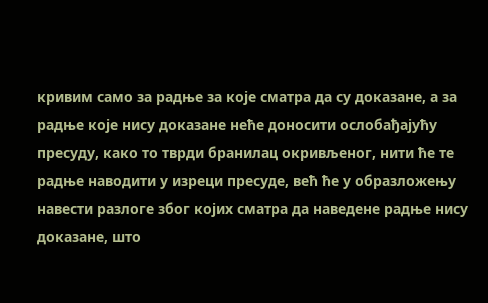кривим само за радње за које сматра да су доказане, а за радње које нису доказане неће доносити ослобађајућу пресуду, како то тврди бранилац окривљеног, нити ће те радње наводити у изреци пресуде, већ ће у образложењу навести разлоге због којих сматра да наведене радње нису доказане, што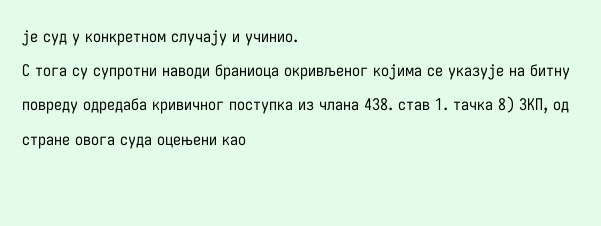је суд у конкретном случају и учинио.
С тога су супротни наводи браниоца окривљеног којима се указује на битну повреду одредаба кривичног поступка из члана 438. став 1. тачка 8) ЗКП, од стране овога суда оцењени као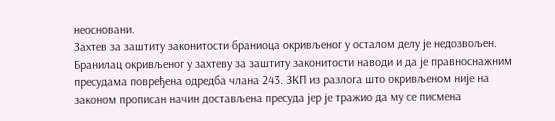неосновани.
Захтев за заштиту законитости браниоца окривљеног у осталом делу је недозвољен.
Бранилац окривљеног у захтеву за заштиту законитости наводи и да је правноснажним пресудама повређена одредба члана 243. ЗКП из разлога што окривљеном није на законом прописан начин достављена пресуда јер је тражио да му се писмена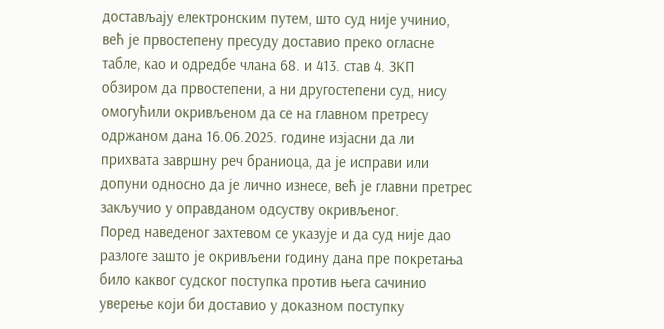достављају електронским путем, што суд није учинио, већ је првостепену пресуду доставио преко огласне табле, као и одредбе члана 68. и 413. став 4. ЗКП обзиром да првостепени, а ни другостепени суд, нису омогућили окривљеном да се на главном претресу одржаном дана 16.06.2025. године изјасни да ли прихвата завршну реч браниоца, да је исправи или допуни односно да је лично изнесе, већ је главни претрес закључио у оправданом одсуству окривљеног.
Поред наведеног захтевом се указује и да суд није дао разлоге зашто је окривљени годину дана пре покретања било каквог судског поступка против њега сачинио уверење који би доставио у доказном поступку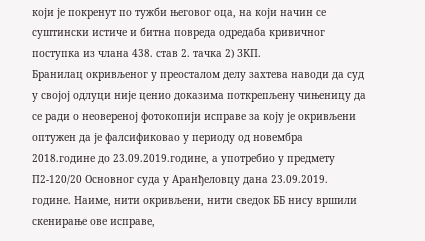који је покренут по тужби његовог оца, на који начин се суштински истиче и битна повреда одредаба кривичног поступка из члана 438. став 2. тачка 2) ЗКП.
Бранилац окривљеног у преосталом делу захтева наводи да суд у својој одлуци није ценио доказима поткрепљену чињеницу да се ради о неовереној фотокопији исправе за коју је окривљени оптужен да је фалсификовао у периоду од новембра 2018.године до 23.09.2019.године, а употребио у предмету П2-120/20 Основног суда у Аранђеловцу дана 23.09.2019. године. Наиме, нити окривљени, нити сведок ББ нису вршили скенирање ове исправе,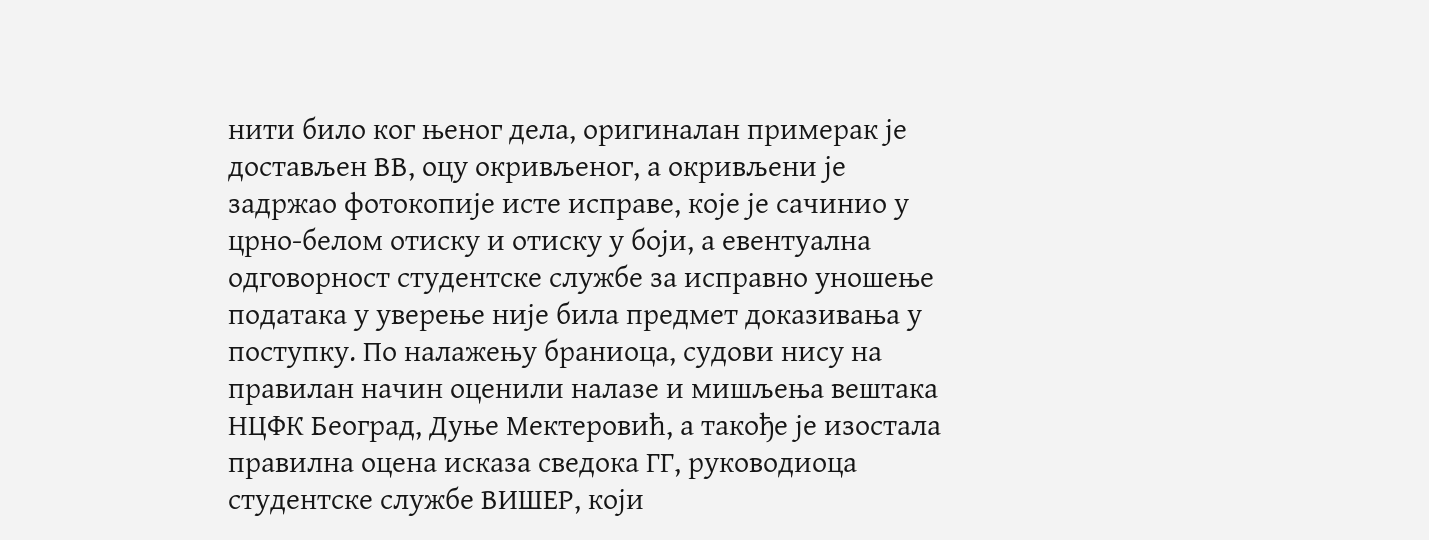нити било ког њеног дела, оригиналан примерак је достављен ВВ, оцу окривљеног, а окривљени је задржао фотокопије исте исправе, које је сачинио у црно-белом отиску и отиску у боји, а евентуална одговорност студентске службе за исправно уношење података у уверење није била предмет доказивања у поступку. По налажењу браниоца, судови нису на правилан начин оценили налазе и мишљења вештака НЦФК Београд, Дуње Мектеровић, а такође је изостала правилна оцена исказа сведока ГГ, руководиоца студентске службе ВИШЕР, који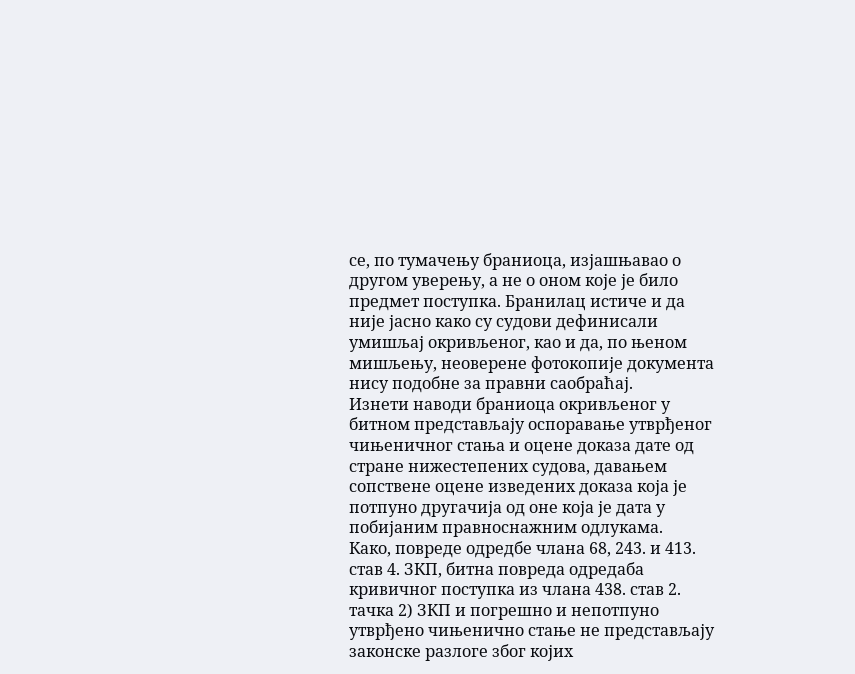се, по тумачењу браниоца, изјашњавао о другом уверењу, а не о оном које је било предмет поступка. Бранилац истиче и да није јасно како су судови дефинисали умишљај окривљеног, као и да, по њеном мишљењу, неоверене фотокопије документа нису подобне за правни саобраћај.
Изнети наводи браниоца окривљеног у битном представљају оспоравање утврђеног чињеничног стања и оцене доказа дате од стране нижестепених судова, давањем сопствене оцене изведених доказа која је потпуно другачија од оне која је дата у побијаним правноснажним одлукама.
Како, повреде одредбе члана 68, 243. и 413. став 4. ЗКП, битна повреда одредаба кривичног поступка из члана 438. став 2. тачка 2) ЗКП и погрешно и непотпуно утврђено чињенично стање не представљају законске разлоге због којих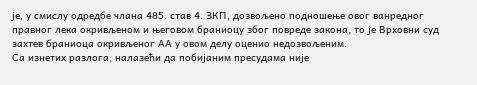је, у смислу одредбе члана 485. став 4. ЗКП, дозвољено подношење овог ванредног правног лека окривљеном и његовом браниоцу због повреде закона, то је Врховни суд захтев браниоца окривљеног АА у овом делу оценио недозвољеним.
Са изнетих разлога, налазећи да побијаним пресудама није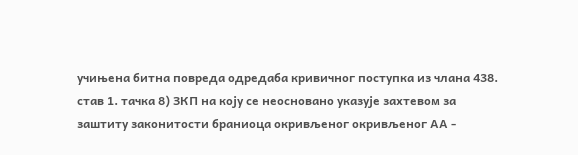учињена битна повреда одредаба кривичног поступка из члана 438. став 1. тачка 8) ЗКП на коју се неосновано указује захтевом за заштиту законитости браниоца окривљеног окривљеног АА -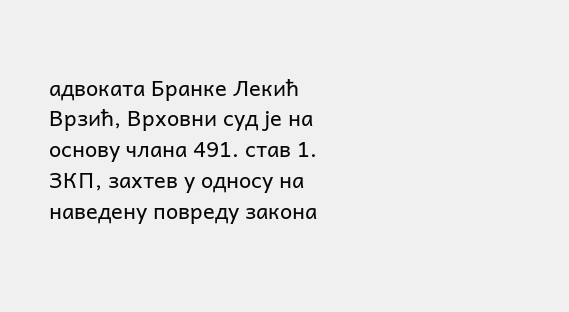адвоката Бранке Лекић Врзић, Врховни суд је на основу члана 491. став 1. ЗКП, захтев у односу на наведену повреду закона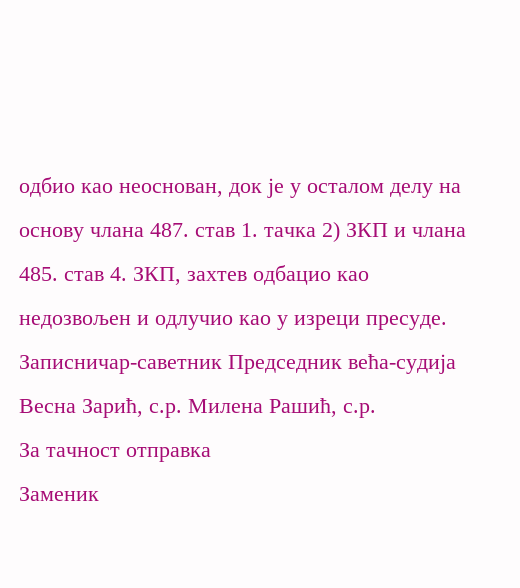одбио као неоснован, док је у осталом делу на основу члана 487. став 1. тачка 2) ЗКП и члана 485. став 4. ЗКП, захтев одбацио као недозвољен и одлучио као у изреци пресуде.
Записничар-саветник Председник већа-судија
Весна Зарић, с.р. Милена Рашић, с.р.
За тачност отправка
Заменик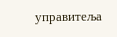управитеља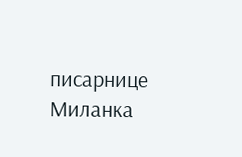писарнице
Миланка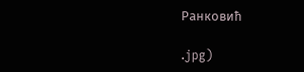Ранковић

.jpg)